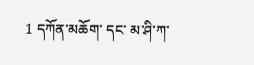1 དཀོན་མཆོག་ དང་ མ་ཤི་ཀ་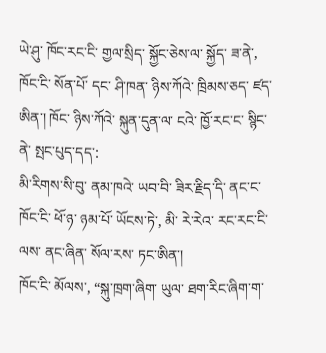ཡེ་ཤུ་ ཁོང་རང་ངི་ གྱལ་སྲིད་ སྐྱོང་ཅེས་ལ་ སྐྱོད་ ཟ་ནེ་, ཁོང་ངི་ སོན་པོ་ དང་ ཤི་ཁན་ ཉིས་ཀོའེ་ ཁྲིམས་ཅད་ ཛད་ཨིན་། ཁོང་ ཉིས་ཀོའེ་ སྐུན་དུན་ལ་ ངའེ་ ཁྱོ་རང་ང་ སྙིང་ནེ་ སྤང་པུད་དད་:
མི་རིགས་སི་བུ་ ནམ་ཁའེ་ ཡབ་བི་ ཟིར་རྗིད་དི་ ནང་ང་ ཁོང་ངི་ ཕོ་ཉ་ ཉམ་པོ་ ཡོངས་ཏེ་, མི་ རེ་རེའ་ རང་རང་ངི་ ལས་ ནང་ཞིན་ སོལ་རས་ ཏང་ཨིན་།
ཁོང་ངི་ མོལས་, “སྐུ་ཁྲག་ཞིག་ ཡུལ་ ཐག་རིང་ཞིག་ག་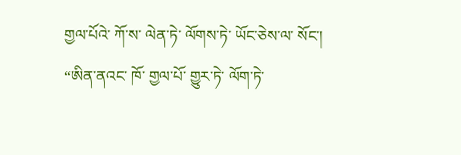གྱལ་པོའེ་ ཀོ་ས་ ལེན་ཏེ་ ལོགས་ཏེ་ ཡོང་ཅེས་ལ་ སོང་།
“ཨིན་ནའང་ ཁོ་ གྱལ་པོ་ གྱུར་ཏེ་ ལོག་ཏེ་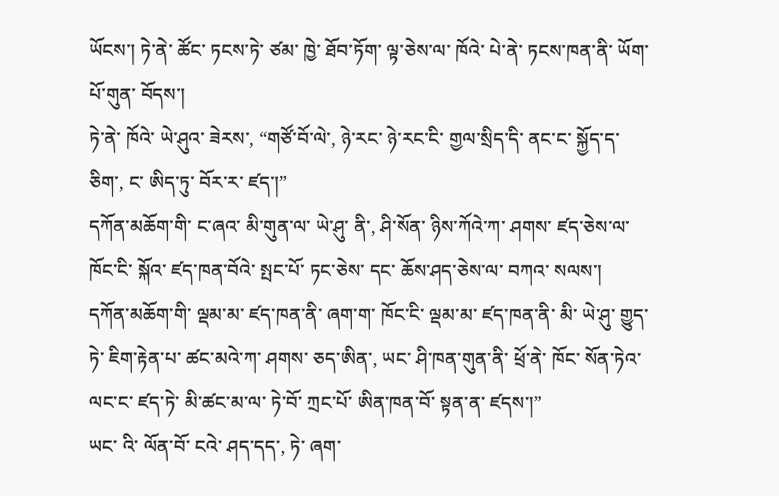ཡོངས་། ཏེ་ནེ་ ཚོང་ ཏངས་ཏེ་ ཙམ་ ཁྱེ་ ཐོབ་ཏོག་ ལྟ་ཅེས་ལ་ ཁོའེ་ པེ་ནེ་ ཏངས་ཁན་ནི་ ཡོག་པོ་གུན་ བོདས་།
ཏེ་ནེ་ ཁོའེ་ ཡེ་ཤུའ་ ཟེརས་, “གཙོ་བོ་ལེ་, ཉེ་རང་ ཉེ་རང་ངི་ གྱལ་སྲིད་དི་ ནང་ང་ སྐྱོད་ད་ཅིག་, ང་ ཨིད་ཏུ་ བོར་ར་ ཛད་།”
དཀོན་མཆོག་གི་ ང་ཞའ་ མི་གུན་ལ་ ཡེ་ཤུ་ ནི་, ཤི་སོན་ ཉིས་ཀོའེ་ཀ་ ཤགས་ ཛད་ཅེས་ལ་ ཁོང་ངི་ སྐོའ་ ཛད་ཁན་བོའེ་ སྤང་པོ་ ཏང་ཅེས་ དང་ ཆོས་ཤད་ཅེས་ལ་ བཀའ་ སལས་།
དཀོན་མཆོག་གི་ ལྡམ་མ་ ཛད་ཁན་ནི་ ཞག་ག་ ཁོང་ངི་ ལྡམ་མ་ ཛད་ཁན་ནི་ མི་ ཡེ་ཤུ་ གྱུད་ཏེ་ ཇིག་རྟེན་པ་ ཚང་མའེ་ཀ་ ཤགས་ ཅད་ཨིན་, ཡང་ ཤི་ཁན་གུན་ནི་ ཕྲོ་ནེ་ ཁོང་ སོན་ཏེའ་ ལང་ང་ ཛད་ཏེ་ མི་ཚང་མ་ལ་ ཏེ་བོ་ ཀྲང་པོ་ ཨིན་ཁན་བོ་ སྟན་ན་ ཛདས་།”
ཡང་ འི་ ལོན་བོ་ ངའེ་ ཤད་དད་, ཏེ་ ཞག་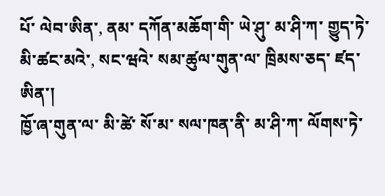པོ་ ལེབ་ཨིན་, ནམ་ དཀོན་མཆོག་གི་ ཡེ་ཤུ་ མ་ཤི་ཀ་ གྱུད་ཏེ་ མི་ཚང་མའེ་, སང་ཝའེ་ སམ་ཚུལ་གུན་ལ་ ཁྲིམས་ཅད་ ཛད་ཨིན་།
ཁྱོ་ཞ་གུན་ལ་ མི་ཚེ་ སོ་མ་ སལ་ཁན་ནི་ མ་ཤི་ཀ་ ལོགས་ཏེ་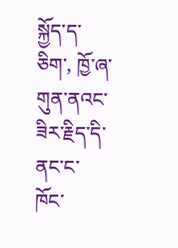སྐྱོད་ད་ཅིག་, ཁྱོ་ཞ་གུན་ནའང་ ཟིར་རྗིད་དི་ ནང་ང་ ཁོང་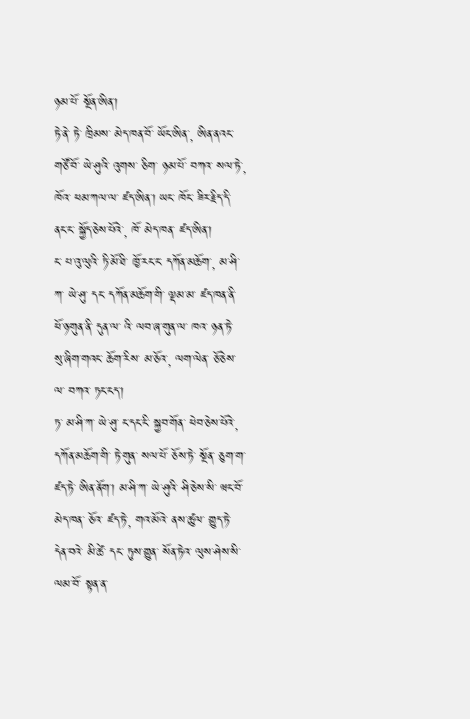ཉམ་པོ་ སྔོན་ཨིན་།
ཏེ་ནེ་ ཏེ་ ཁྲིམས་ མེད་ཁན་བོ་ ཡོང་ཨིན་, ཨིན་ནའང་ གཙོ་བོ་ ཡེ་ཤུའི་ འུགས་ ཅིག་ ཉམ་པོ་ བཀའ་ སལ་ཏེ་, ཁོའ་ ཕམ་ཀལ་ལ་ ཛད་ཨིན་། ཡང་ ཁོང་ ཟིར་རྗིད་དི་ ནང་ང་ སྐྱོད་ཅེས་པོའེ་, ཁོ་ མེད་ཁན་ ཛད་ཨིན་།
ང་ པ་འུ་ལུའི་ ཏི་མོ་ཐི་ ཁྱོ་རང་ང་ དཀོན་མཆོག་, མ་ཤི་ཀ་ ཡེ་ཤུ་ དང་ དཀོན་མཆོག་གི་ ལྡམ་མ་ ཛད་ཁན་ནི་ ཕོ་ཉ་གུན་ནི་ དུན་ལ་ འི་ ལབ་ཞ་གུན་ལ་ ཁའ་ ཉན་ཏེ་ སུ་ཞིག་གའང་ ཆོག་རིས་ མ་ཅོའ་, ལག་ལེན་ ཅོ་ཅེས་ལ་ བཀའ་ ཏང་ངད་།
ཏ་ མ་ཤི་ཀ་ ཡེ་ཤུ་ ང་དང་ངི་ སྐྱབ་གོན་ ཕེབ་ཅེས་པོའེ་, དཀོན་མཆོག་གི་ ཏེ་གུན་ སལ་པོ་ ཅོས་ཏེ་ སྔོན་ ཅུག་ག་ ཛད་ཏེ་ ཨིན་ནོག་། མ་ཤི་ཀ་ ཡེ་ཤུའི་ ཤི་ཅེས་སི་ ཝང་བོ་ མེད་ཁན་ ཅོའ་ ཛད་ཏེ་, གའ་མོའེ་ ནས་ཚུལ་ གྱུད་ཏེ་ དེན་བའེ་ མི་ཚེ་ དང་ ཏུས་གྱུན་ སོན་ཏེའ་ ལུས་ཤེས་སི་ ལམ་བོ་ སྟན་ན་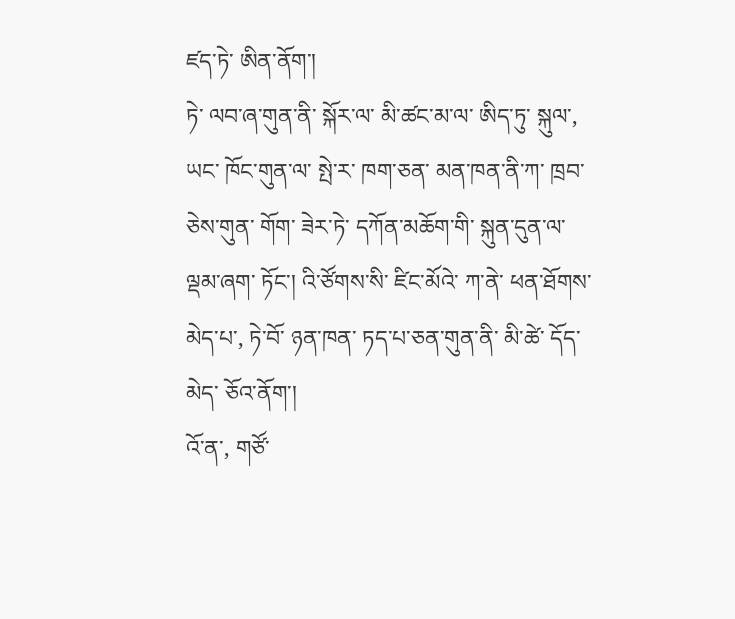ཛད་ཏེ་ ཨིན་ནོག་།
ཏེ་ ལབ་ཞ་གུན་ནི་ སྐོར་ལ་ མི་ཚང་མ་ལ་ ཨིད་ཏུ་ སྐུལ་, ཡང་ ཁོང་གུན་ལ་ སྤེ་ར་ ཁག་ཅན་ མན་ཁན་ནི་ཀ་ ཁྲབ་ཅེས་གུན་ གོག་ ཟེར་ཏེ་ དཀོན་མཆོག་གི་ སྐུན་དུན་ལ་ ལྡམ་ཞག་ ཏོང་། འི་ཙོགས་སི་ ཛིང་མོའེ་ ཀ་ནེ་ ཕན་ཐོགས་ མེད་པ་, ཏེ་བོ་ ཉན་ཁན་ ཏད་པ་ཅན་གུན་ནི་ མི་ཚེ་ དོད་མེད་ ཅོའ་ནོག་།
འོ་ན་, གཙོ་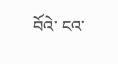བོའེ་ ངའ་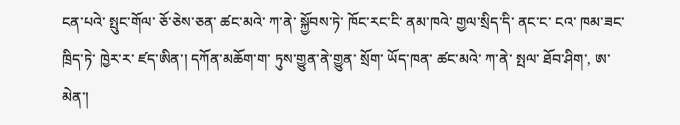ངན་པའེ་ སྤུང་གོལ་ ཅོ་ཅེས་ཅན་ ཚང་མའེ་ ཀ་ནེ་ སྐྱོབས་ཏེ་ ཁོང་རང་ངི་ ནམ་ཁའེ་ གྱལ་སྲིད་དི་ ནང་ང་ ངའ་ ཁམ་ཟང་ ཁྲིད་ཏེ་ ཁྱེར་ར་ ཛད་ཨིན་། དཀོན་མཆོག་ག་ ཏུས་གྱུན་ནེ་གྱུན་ སྲོག་ ཡོད་ཁན་ ཚང་མའེ་ ཀ་ནེ་ སྤལ་ ཐོབ་ཤིག་, ཨ་མེན་།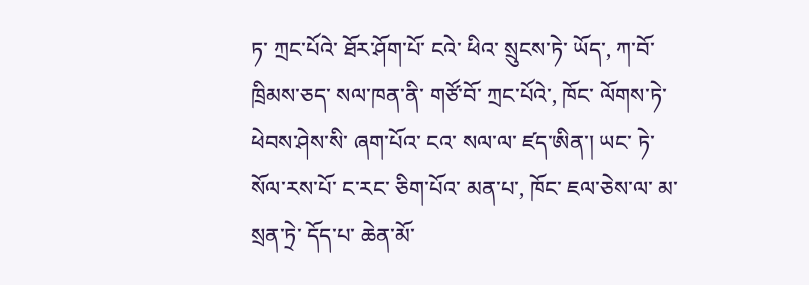ཏ་ ཀྲང་པོའེ་ ཐོར་ཤོག་པོ་ ངའེ་ ཕིའ་ སྲུངས་ཏེ་ ཡོད་, ཀ་བོ་ ཁྲིམས་ཅད་ སལ་ཁན་ནི་ གཙོ་བོ་ ཀྲང་པོའེ་, ཁོང་ ལོགས་ཏེ་ ཕེབས་ཤེས་སི་ ཞག་པོའ་ ངའ་ སལ་ལ་ ཛད་ཨིན་། ཡང་ ཏེ་ སོལ་རས་པོ་ ང་རང་ ཅིག་པོའ་ མན་པ་, ཁོང་ ཇལ་ཅེས་ལ་ མ་སྲན་ཏྲེ་ དོད་པ་ ཆེན་མོ་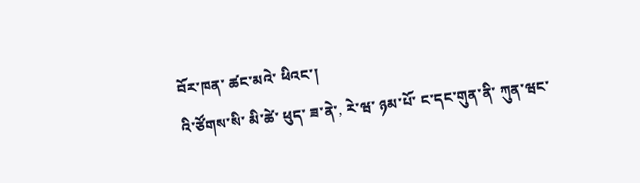བོར་ཁན་ ཚང་མའེ་ ཕིའང་།
འི་ཙོགས་སི་ མི་ཚེ་ ཕུད་ ཟ་ནེ་, རེ་ཝ་ ཉམ་པོ་ ང་དང་གུན་ནི་ ཀུན་ཝང་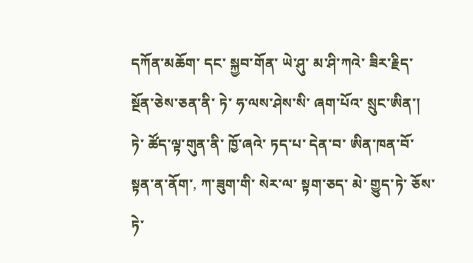དཀོན་མཆོག་ དང་ སྐྱབ་གོན་ ཡེ་ཤུ་ མ་ཤི་ཀའེ་ ཟིར་རྗིད་ སྔོན་ཅེས་ཅན་ནི་ ཏེ་ ཧ་ལས་ཤེས་སི་ ཞག་པོའ་ སྲུང་ཨིན་།
ཏེ་ ཚོད་ལྟ་གུན་ནི་ ཁྱོ་ཞའེ་ ཏད་པ་ དེན་བ་ ཨིན་ཁན་བོ་ སྟན་ན་ནོག་, ཀ་ཟུག་གི་ སེར་ལ་ སྟག་ཅད་ མེ་ གྱུད་ཏེ་ ཅོས་ཏེ་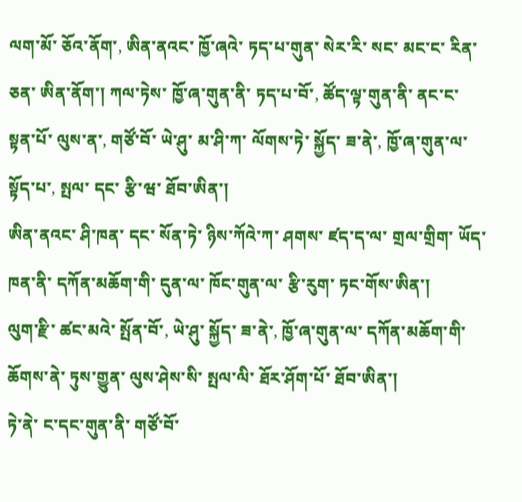ལག་མོ་ ཅོའ་ནོག་, ཨིན་ནའང་ ཁྱོ་ཞའེ་ ཏད་པ་གུན་ སེར་རི་ སང་ མང་ང་ རིན་ཅན་ ཨིན་ནོག་། ཀལ་ཏེས་ ཁྱོ་ཞ་གུན་ནི་ ཏད་པ་བོ་, ཚོད་ལྟ་གུན་ནི་ ནང་ང་ སྟན་པོ་ ལུས་ན་, གཙོ་བོ་ ཡེ་ཤུ་ མ་ཤི་ཀ་ ལོགས་ཏེ་ སྐྱོད་ ཟ་ནེ་, ཁྱོ་ཞ་གུན་ལ་ སྟོད་པ་, སྤལ་ དང་ རྩི་ཝ་ ཐོབ་ཨིན་།
ཨིན་ནའང་ ཤི་ཁན་ དང་ སོན་ཏེ་ ཉིས་ཀོའེ་ཀ་ ཤགས་ ཛད་ད་ལ་ གྲལ་གྲིག་ ཡོད་ཁན་ནི་ དཀོན་མཆོག་གི་ དུན་ལ་ ཁོང་གུན་ལ་ རྩི་རུག་ ཏང་གོས་ཨིན་།
ལུག་རྫི་ ཚང་མའེ་ སྤོན་བོ་, ཡེ་ཤུ་ སྐྱོད་ ཟ་ནེ་, ཁྱོ་ཞ་གུན་ལ་ དཀོན་མཆོག་གི་ ཆོགས་ནེ་ ཏུས་གྱུན་ ལུས་ཤེས་སི་ སྤལ་ལི་ ཐོར་ཤོག་པོ་ ཐོབ་ཨིན་།
ཏེ་ནེ་ ང་དང་གུན་ནི་ གཙོ་བོ་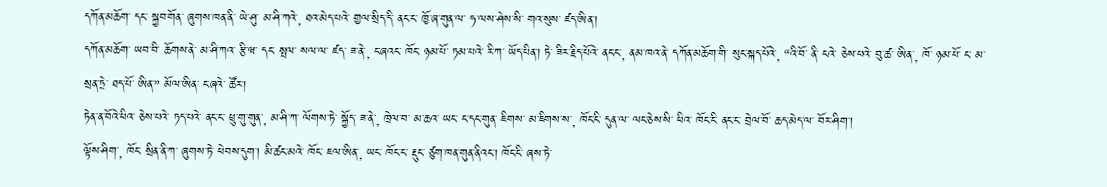དཀོན་མཆོག་ དང་ སྐྱབ་གོན་ ཞུགས་ཁན་ནི་ ཡེ་ཤུ་ མ་ཤི་ཀའེ་, ཐའ་མེད་པའེ་ གྱལ་སྲིད་དི་ ནང་ང་ ཁྱོ་ཞ་གུན་ལ་ ཧ་ལས་ཤེས་སི་ གའ་སུས་ ཛད་ཨིན་།
དཀོན་མཆོག་ ཡབ་བི་ ཆོགས་ནེ་ མ་ཤི་ཀའ་ རྩི་ཝ་ དང་ སྤལ་ སལ་ལ་ ཛད་ ཟ་ནེ་, ང་ཞའང་ ཁོང་ ཉམ་པོ་ ཏམ་པའེ་ རི་ཀ་ ཡོད་པིན་། ཏེ་ ཟིར་རྗིད་པོའེ་ ནང་ང་, ནམ་ཁའ་ནེ་ དཀོན་མཆོག་གི་ སུང་སྐད་པོའེ་, “འི་བོ་ ནི་ ངའེ་ ཅེས་པའེ་ བུ་ཚ་ ཨིན་, ཁོ་ ཉམ་པོ་ ང་ མ་སྲན་ཏྲེ་ ཐད་པོ་ ཨིན་” མོལ་ཨིན་ ང་ཞའེ་ ཚོར་།
ཏེན་ན་བོའེ་ཕིའ་ ཅེས་པའེ་ ཏད་པའེ་ ནང་ང་ ཕྲུ་གུ་གུན་, མ་ཤི་ཀ་ ལོགས་ཏེ་ སྐྱོད་ ཟ་ནེ་, ཁྲེལ་བ་ མ་ཆའ་ ཡང་ ང་དང་གུན་ ཇིགས་ མ་ཇིགས་ས་, ཁོང་ངི་ དུན་ལ་ ལང་ཅེས་སི་ ཕིའ་ ཁོང་ངི་ ནང་ང་ བྲེལ་བོ་ ཆད་མེད་ལ་ བོར་ཤིག་།
ལྟོས་ཤིག་, ཁོང་ སྲིན་ནི་ཀ་ ཞུགས་ཏེ་ ཕེབས་དུག་། མི་ཚང་མའེ་ ཁོང་ ཇལ་ཨིན་, ཡང་ ཁོང་ང་ རྡུང་ ཙུག་ཁན་གུན་ནིའང་། ཁོང་ངི་ ཞས་ཏེ་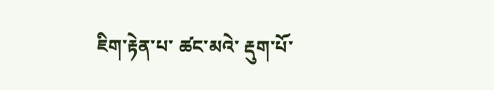ཇིག་རྟེན་པ་ ཚང་མའེ་ རྡུག་པོ་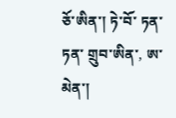ཅོ་ཨིན་། ཏེ་བོ་ ཏན་ཏན་ གྲུབ་ཨིན་, ཨ་མེན་།